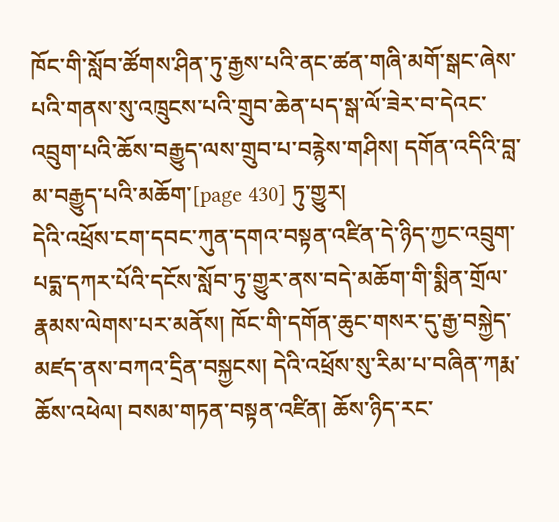ཁོང་གི་སློབ་ཚོགས་ཤིན་ཏུ་རྒྱས་པའི་ནང་ཚན་གཞི་མགོ་སྒང་ཞེས་པའི་གནས་སུ་འཁྲུངས་པའི་གྲུབ་ཆེན་པད་སྒ་ལོ་ཟེར་བ་དེའང་འབྲུག་པའི་ཆོས་བརྒྱུད་ལས་གྲུབ་པ་བརྙེས་གཤིས། དགོན་འདིའི་བླ་མ་བརྒྱུད་པའི་མཆོག་[page 430] ཏུ་གྱུར།
དེའི་འཕྲོས་ངག་དབང་ཀུན་དགའ་བསྟན་འཛིན་དེ་ཉིད་ཀྱང་འབྲུག་པདྨ་དཀར་པོའི་དངོས་སློབ་ཏུ་གྱུར་ནས་བདེ་མཆོག་གི་སྨིན་གྲོལ་རྣམས་ལེགས་པར་མནོས། ཁོང་གི་དགོན་ཆུང་གསར་དུ་རྒྱ་བསྐྱེད་མཛད་ནས་བཀའ་དྲིན་བསྐྱངས། དེའི་འཕྲོས་སུ་རིམ་པ་བཞིན་ཀརྨ་ཆོས་འཕེལ། བསམ་གཏན་བསྟན་འཛིན། ཆོས་ཉིད་རང་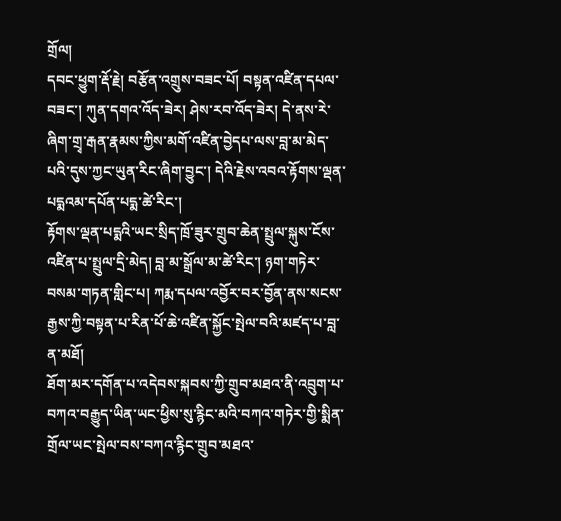གྲོལ།
དབང་ཕྱུག་རྡོ་རྗེ། བརྩོན་འགྲུས་བཟང་པོ། བསྟན་འཛིན་དཔལ་བཟང་། ཀུན་དགའ་འོད་ཟེར། ཤེས་རབ་འོད་ཟེར། དེ་ནས་རེ་ཞིག་གྲྭ་རྒན་རྣམས་ཀྱིས་མགོ་འཛིན་བྱེདཔ་ལས་བླ་མ་མེད་པའི་དུས་ཀྱང་ཡུན་རིང་ཞིག་བྱུང་། དེའི་རྗེས་འབའ་རྟོགས་ལྡན་པདྨའམ་དཔོན་པདྨ་ཚེ་རིང་།
རྟོགས་ལྡན་པདྨའི་ཡང་སྲིད་ཁྲོ་ཟུར་གྲུབ་ཆེན་སྤྲུལ་སྐུས་ངོས་འཛིན་པ་སྤྲུལ་དྲི་མེད། བླ་མ་སྒྲོལ་མ་ཚེ་རིང་། ཉག་གཏེར་བསམ་གཏན་གླིང་པ། ཀརྨ་དཔལ་འབྱོར་བར་བྱོན་ནས་སངས་རྒྱས་ཀྱི་བསྟན་པ་རིན་པོ་ཆེ་འཛིན་སྐྱོང་སྤེལ་བའི་མཛད་པ་བླ་ན་མཐོ།
ཐོག་མར་དགོན་པ་འདེབས་སྐབས་ཀྱི་གྲུབ་མཐའ་ནི་འབྲུག་པ་བཀའ་བརྒྱུད་ཡིན་ཡང་ཕྱིས་སུ་རྙིང་མའི་བཀའ་གཏེར་གྱི་སྨིན་གྲོལ་ཡང་སྤེལ་བས་བཀའ་རྙིང་གྲུབ་མཐའ་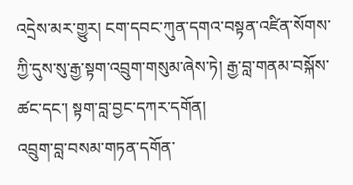འདྲེས་མར་གྱུར། ངག་དབང་ཀུན་དགའ་བསྟན་འཛིན་སོགས་ཀྱི་དུས་སུ་རྒྱ་སྟག་འབྲུག་གསུམ་ཞེས་ཏེ། རྒྱ་བླ་གནམ་བསྐོས་ཚང་དང་། སྟག་བླ་བྱང་དཀར་དགོན།
འབྲུག་བླ་བསམ་གཏན་དགོན་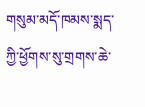གསུམ་མདོ་ཁམས་སྨད་ཀྱི་ཕྱོགས་སུ་གྲགས་ཆེ་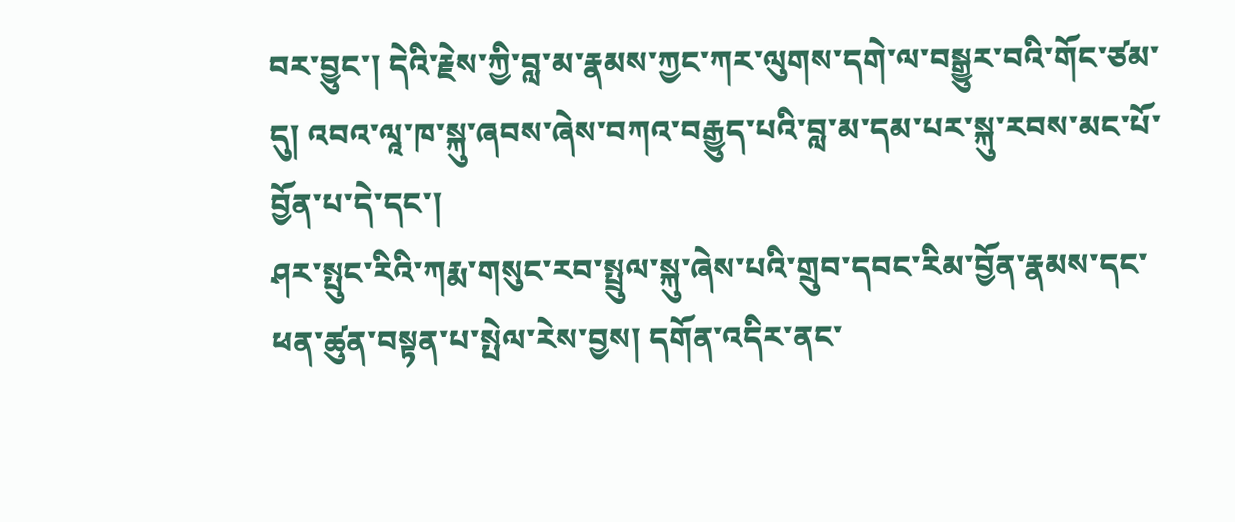བར་བྱུང་། དེའི་རྗེས་ཀྱི་བླ་མ་རྣམས་ཀྱང་ཀར་ལུགས་དགེ་ལ་བསྒྱུར་བའི་གོང་ཙམ་དུ། འབའ་ལཱ་ཁ་སྐུ་ཞབས་ཞེས་བཀའ་བརྒྱུད་པའི་བླ་མ་དམ་པར་སྐུ་རབས་མང་པོ་བྱོན་པ་དེ་དང་།
ཤར་སྤུང་རིའི་ཀརྨ་གསུང་རབ་སྤྲུལ་སྐུ་ཞེས་པའི་གྲུབ་དབང་རིམ་བྱོན་རྣམས་དང་ཕན་ཚུན་བསྟན་པ་སྤེལ་རེས་བྱས། དགོན་འདིར་ནང་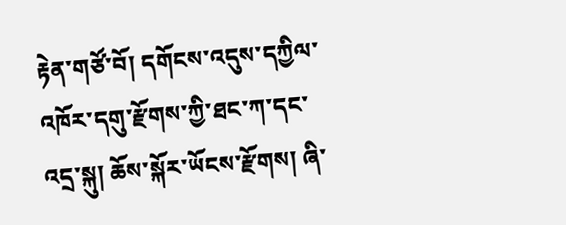རྟེན་གཙོ་བོ། དགོངས་འདུས་དཀྱིལ་འཁོར་དགུ་རྫོགས་ཀྱི་ཐང་ཀ་དང་འདྲ་སྐུ། ཆོས་སྐོར་ཡོངས་རྫོགས། ཞི་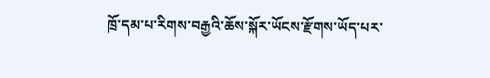ཁྲོ་དམ་པ་རིགས་བརྒྱའི་ཆོས་སྐོར་ཡོངས་རྫོགས་ཡོད་པར་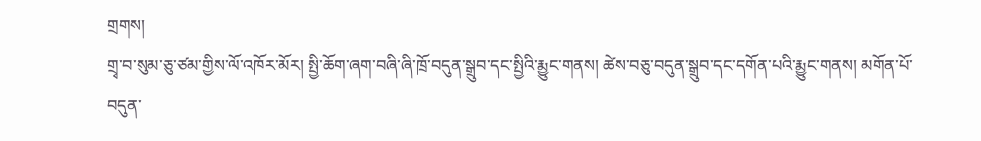གྲགས།
གྲྭ་བ་སུམ་ཅུ་ཙམ་གྱིས་ལོ་འཁོར་མོར། སྤྱི་ཆོག་ཞག་བཞི་ཞི་ཁྲོ་བདུན་སྒྲུབ་དང་སྤྱིའི་རྨྱུང་གནས། ཚེས་བཅུ་བདུན་སྒྲུབ་དང་དགོན་པའི་རྨྱུང་གནས། མགོན་པོ་བདུན་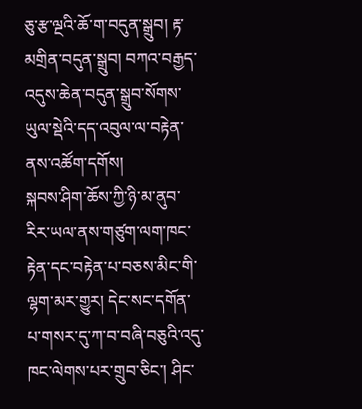ཅུ་རྩ་ལྔའི་ཆོ་ག་བདུན་སྒྲུབ། རྟ་མགྲིན་བདུན་སྒྲུབ། བཀའ་བརྒྱད་འདུས་ཆེན་བདུན་སྒྲུབ་སོགས་ཡུལ་སྡེའི་དད་འབུལ་ལ་བརྟེན་ནས་འཚོག་དགོས།
སྐབས་ཤིག་ཆོས་ཀྱི་ཉི་མ་ནུབ་རིར་ཡལ་ནས་གཙུག་ལག་ཁང་རྟེན་དང་བརྟེན་པ་བཅས་མིང་གི་ལྷག་མར་གྱུར། དེང་སང་དགོན་པ་གསར་དུ་ཀ་བ་བཞི་བཅུའི་འདུ་ཁང་ལེགས་པར་གྲུབ་ཅིང་། ཤིང་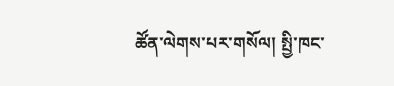ཚོན་ལེགས་པར་གསོལ། སྤྱི་ཁང་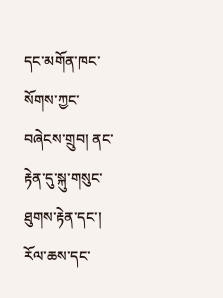དང་མགོན་ཁང་སོགས་ཀྱང་བཞེངས་གྲུབ། ནང་རྟེན་དུ་སྐུ་གསུང་ཐུགས་རྟེན་དང་།
རོལ་ཆས་དང་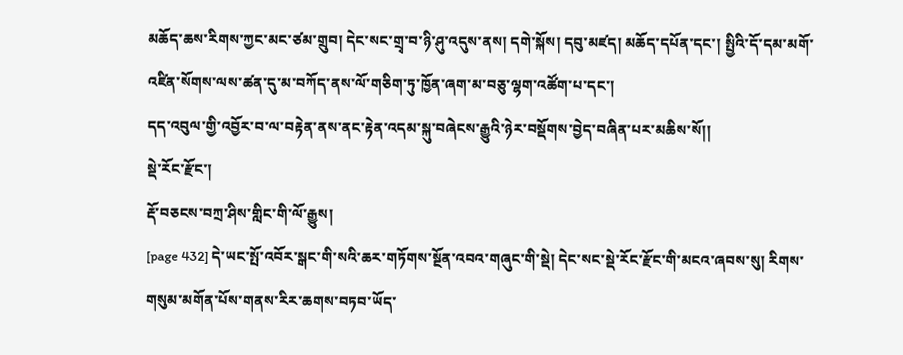མཆོད་ཆས་རིགས་ཀྱང་མང་ཙམ་གྲུབ། དེང་སང་གྲྭ་བ་ཉི་ཤུ་འདུས་ནས། དགེ་སྐོས། དབུ་མཛད། མཆོད་དཔོན་དང་། སྤྱིའི་དོ་དམ་མགོ་འཛིན་སོགས་ལས་ཚན་དུ་མ་བཀོད་ནས་ལོ་གཅིག་ཏུ་ཁྱོན་ཞག་མ་བཅུ་ལྷག་འཚོག་པ་དང་།
དད་འབུལ་གྱི་འབྱོར་བ་ལ་བརྟེན་ནས་ནང་རྟེན་འདམ་སྐུ་བཞེངས་རྒྱུའི་ཉེར་བསྡོགས་བྱེད་བཞིན་པར་མཆིས་སོ།།
སྡེ་རོང་རྫོང་།
རྡོ་བཅངས་བཀྲ་ཤིས་གླིང་གི་ལོ་རྒྱུས།
[page 432] དེ་ཡང་སྤོ་འབོར་སྒང་གི་སའི་ཆར་གཏོགས་སྔོན་འབའ་གཞུང་གི་སྡེ། དེང་སང་སྡེ་རོང་རྫོང་གི་མངའ་ཞབས་སུ། རིགས་གསུམ་མགོན་པོས་གནས་རིར་ཆགས་བཏབ་ཡོད་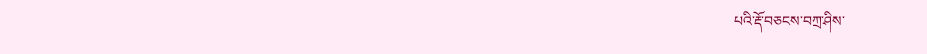པའི་རྡོ་བཅངས་བཀྲ་ཤིས་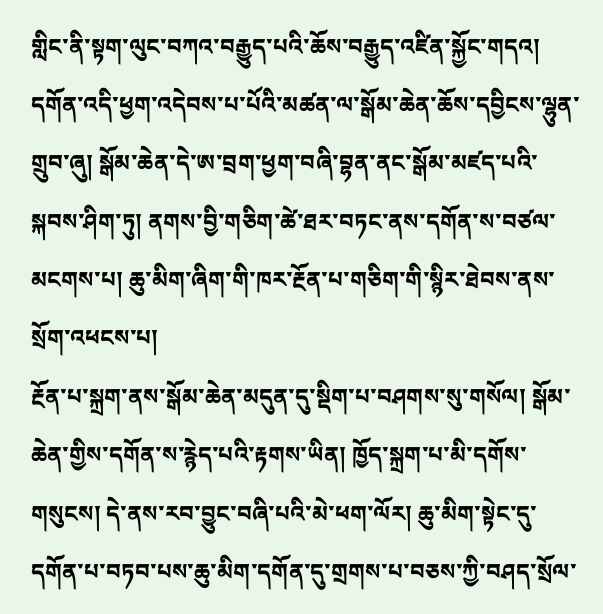གླིང་ནི་སྟག་ལུང་བཀའ་བརྒྱུད་པའི་ཆོས་བརྒྱུད་འཛིན་སྐྱོང་གདའ།
དགོན་འདི་ཕྱག་འདེབས་པ་པོའི་མཚན་ལ་སྒོམ་ཆེན་ཆོས་དབྱིངས་ལྷུན་གྲུབ་ཞུ། སྒོམ་ཆེན་དེ་ཨ་བྲག་ཕྱག་བཞི་བྷན་ནང་སྒོམ་མཛད་པའི་སྐབས་ཤིག་ཏུ། ནགས་བྱི་གཅིག་ཚེ་ཐར་བཏང་ནས་དགོན་ས་བཙལ་མངགས་པ། ཆུ་མིག་ཞིག་གི་ཁར་རྔོན་པ་གཅིག་གི་སྙིར་ཐེབས་ནས་སྲོག་འཕངས་པ།
རྔོན་པ་སྐྲག་ནས་སྒོམ་ཆེན་མདུན་དུ་སྡིག་པ་བཤགས་སུ་གསོལ། སྒོམ་ཆེན་གྱིས་དགོན་ས་རྙེད་པའི་རྟགས་ཡིན། ཁྱོད་སྐྲག་པ་མི་དགོས་གསུངས། དེ་ནས་རབ་བྱུང་བཞི་པའི་མེ་ཕག་ལོར། ཆུ་མིག་སྟེང་དུ་དགོན་པ་བཏབ་པས་ཆུ་མིག་དགོན་དུ་གྲགས་པ་བཅས་ཀྱི་བཤད་སྲོལ་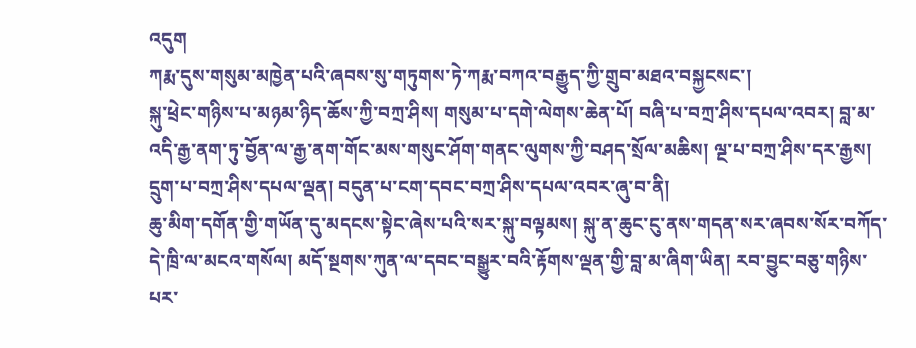འདུག
ཀརྨ་དུས་གསུམ་མཁྱེན་པའི་ཞབས་སུ་གཏུགས་ཏེ་ཀརྨ་བཀའ་བརྒྱུད་ཀྱི་གྲུབ་མཐའ་བསྐྱངསང་།
སྐུ་ཕྲེང་གཉིས་པ་མཉམ་ཉིད་ཆོས་ཀྱི་བཀྲ་ཤིས། གསུམ་པ་དགེ་ལེགས་ཆེན་པོ། བཞི་པ་བཀྲ་ཤིས་དཔལ་འབར། བླ་མ་འདི་རྒྱ་ནག་ཏུ་བྱོན་ལ་རྒྱ་ནག་གོང་མས་གསུང་ཤོག་གནང་ལུགས་ཀྱི་བཤད་སྲོལ་མཆིས། ལྔ་པ་བཀྲ་ཤིས་དར་རྒྱས། དྲུག་པ་བཀྲ་ཤིས་དཔལ་ལྡན། བདུན་པ་ངག་དབང་བཀྲ་ཤིས་དཔལ་འབར་ཞུ་བ་ནི།
ཆུ་མིག་དགོན་གྱི་གཡོན་དུ་མདངས་སྟེང་ཞེས་པའི་སར་སྐུ་བལྟམས། སྐུ་ན་ཆུང་ངུ་ནས་གདན་སར་ཞབས་སོར་བཀོད་དེ་ཁྲི་ལ་མངའ་གསོལ། མདོ་སྔགས་ཀུན་ལ་དབང་བསྒྱུར་བའི་རྟོགས་ལྡན་གྱི་བླ་མ་ཞིག་ཡིན། རབ་བྱུང་བཅུ་གཉིས་པར་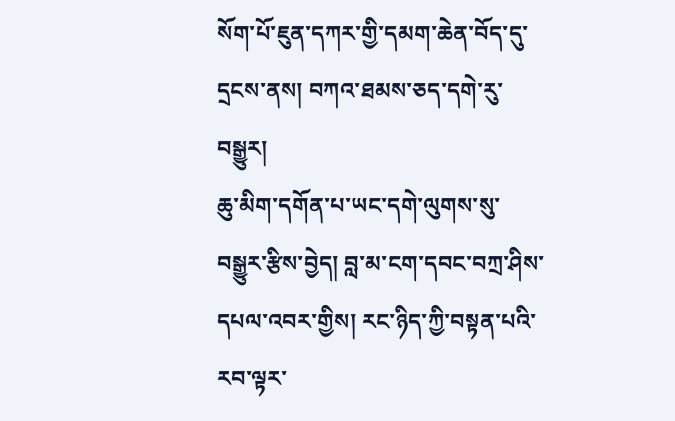སོག་པོ་ཇུན་དཀར་གྱི་དམག་ཆེན་བོད་དུ་དྲངས་ནས། བཀའ་ཐམས་ཅད་དགེ་རུ་བསྒྱུར།
ཆུ་མིག་དགོན་པ་ཡང་དགེ་ལུགས་སུ་བསྒྱུར་རྩིས་བྱེད། བླ་མ་ངག་དབང་བཀྲ་ཤིས་དཔལ་འབར་གྱིས། རང་ཉིད་ཀྱི་བསྟན་པའི་རབ་ལྟར་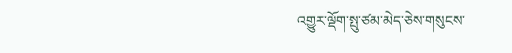འགྱུར་ལྡོག་སྤུ་ཙམ་མེད་ཅེས་གསུངས་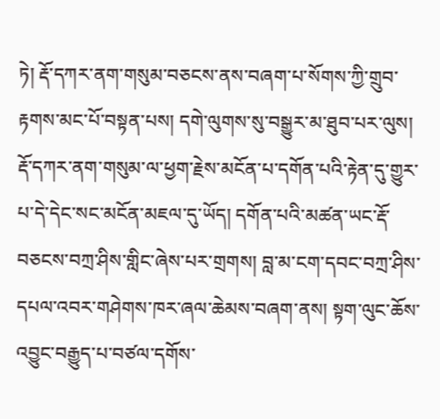ཏེ། རྡོ་དཀར་ནག་གསུམ་བཅངས་ནས་བཞག་པ་སོགས་ཀྱི་གྲུབ་རྟགས་མང་པོ་བསྟན་པས། དགེ་ལུགས་སུ་བསྒྱུར་མ་ཐུབ་པར་ལུས།
རྡོ་དཀར་ནག་གསུམ་ལ་ཕྱག་རྗེས་མངོན་པ་དགོན་པའི་རྟེན་དུ་གྱུར་པ་དེ་དེང་སང་མངོན་མཇལ་དུ་ཡོད། དགོན་པའི་མཚན་ཡང་རྡོ་བཅངས་བཀྲ་ཤིས་གླིང་ཞེས་པར་གྲགས། བླ་མ་ངག་དབང་བཀྲ་ཤིས་དཔལ་འབར་གཤེགས་ཁར་ཞལ་ཆེམས་བཞག་ནས། སྟག་ལུང་ཆོས་འབྱུང་བརྒྱུད་པ་བཙལ་དགོས་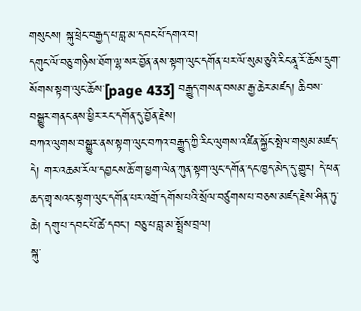གསུངས། སྐུ་ཕྲེང་བརྒྱད་པ་བླ་མ་དབང་པོ་དགའ་བ།
དགུང་ལོ་བཅུ་གཉིས་ཐོག་ལྷ་སར་བྱོན་ནས་སྟག་ལུང་དགོན་པར་ལོ་སུམ་ཅུའི་རིང་ནཱ་རོ་ཆོས་དྲུག་སོགས་སྟག་ལུང་ཆོས་[page 433] བརྒྱུད་གསན་བསམ་རྒྱ་ཆེར་མཛད། ཆིབས་བསྒྱུར་གནང་ནས་ཕྱིར་རང་དགོན་དུ་བྱོན་རྗེས།
བཀའ་ལུགས་བསྒྱུར་ནས་སྟག་ལུང་བཀའ་བརྒྱུད་ཀྱི་རིང་ལུགས་འཛིན་སྐྱོང་སྤེལ་གསུམ་མཛད་དེ། གར་འཆམ་རོལ་དབྱངས་ཆོ་ག་ཕྱག་ལེན་ཀུན་སྟག་ལུང་དགོན་དང་ཁྱད་མེད་དུ་གྱུར། དེ་ཕན་ཆད་གྲྭ་སའང་སྟག་ལུང་དགོན་པར་འགྲོ་དགོས་པའི་སྲོལ་བཙུགས་པ་བཅས་མཛད་རྗེས་ཤིན་ཏུ་ཆེ། དགུ་པ་དབང་པོ་ཚེ་དབང་། བཅུ་པ་བླ་མ་སྤྲོས་བྲལ།
སྐུ་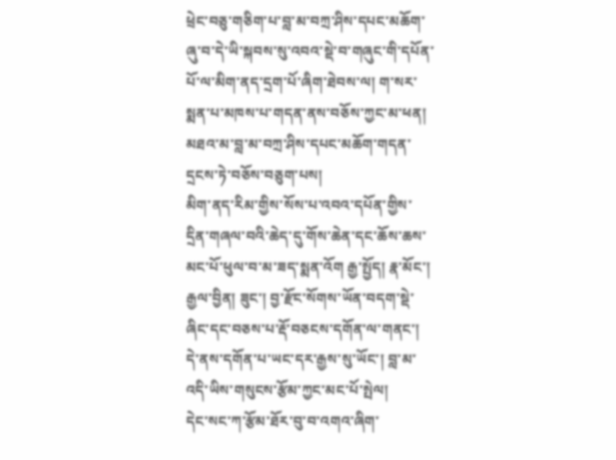ཕྲེང་བཅུ་གཅིག་པ་བླ་མ་བཀྲ་ཤིས་དཔང་མཆོག་ཞུ་བ་དེ་ཡི་སྐབས་སུ་འབའ་སྡེ་བ་གཞུང་གི་དཔོན་པོ་ལ་མིག་ནད་དྲག་པོ་ཞིག་ཐེབས་ལ། ག་སར་སྨན་པ་མཁས་པ་གདན་ནས་བཅོས་ཀྱང་མ་ཕན། མཐའ་མ་བླ་མ་བཀྲ་ཤིས་དཔང་མཆོག་གདན་དྲངས་ཏེ་བཅོས་བཅུག་པས།
མིག་ནད་རིམ་གྱིས་སོས་པ་འབའ་དཔོན་གྱིས་དྲིན་གཞལ་བའི་ཆེད་དུ་གོས་ཆེན་དང་ཆོས་ཆས་མང་པོ་ཕུལ་བ་མ་ཟད་སྨན་འོག རྒྱ་སྤྱོད། རྣ་མོང་། རྒྱལ་བྱིན། ཟུང་། བྱ་རྫོང་སོགས་ཡོན་བདག་སྡེ་ཞིང་དང་བཅས་པ་རྡོ་བཅངས་དགོན་ལ་གནང་། དེ་ནས་དགོན་པ་ཡང་དར་རྒྱས་སུ་ཡོང་། བླ་མ་འདི་ཡིས་གསུངས་རྩོམ་ཀྱང་མང་པོ་སྤེལ།
དེང་སང་ཀ་རྩོམ་ཐོར་བུ་བ་འགའ་ཞིག་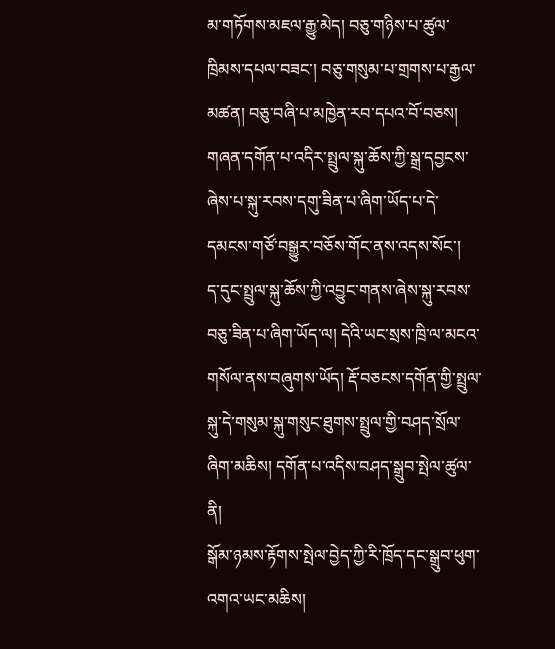མ་གཏོགས་མཇལ་རྒྱུ་མེད། བཅུ་གཉིས་པ་ཚུལ་ཁྲིམས་དཔལ་བཟང་། བཅུ་གསུམ་པ་གྲགས་པ་རྒྱལ་མཚན། བཅུ་བཞི་པ་མཁྱེན་རབ་དཔའ་བོ་བཅས། གཞན་དགོན་པ་འདིར་སྤྲུལ་སྐུ་ཆོས་ཀྱི་སྒྲ་དབྱངས་ཞེས་པ་སྐུ་རབས་དགུ་ཟིན་པ་ཞིག་ཡོད་པ་དེ་དམངས་གཙོ་བསྒྱུར་བཅོས་གོང་ནས་འདས་སོང་།
ད་དུང་སྤྲུལ་སྐུ་ཆོས་ཀྱི་འབྱུང་གནས་ཞེས་སྐུ་རབས་བཅུ་ཟིན་པ་ཞིག་ཡོད་ལ། དེའི་ཡང་སྲས་ཁྲི་ལ་མངའ་གསོལ་ནས་བཞུགས་ཡོད། རྡོ་བཅངས་དགོན་གྱི་སྤྲུལ་སྐུ་དེ་གསུམ་སྐུ་གསུང་ཐུགས་སྤྲུལ་གྱི་བཤད་སྲོལ་ཞིག་མཆིས། དགོན་པ་འདིས་བཤད་སྒྲུབ་སྤེལ་ཚུལ་ནི།
སྒོམ་ཉམས་རྟོགས་སྤེལ་བྱེད་ཀྱི་རི་ཁྲོད་དང་སྒྲུབ་ཕུག་འགའ་ཡང་མཆིས།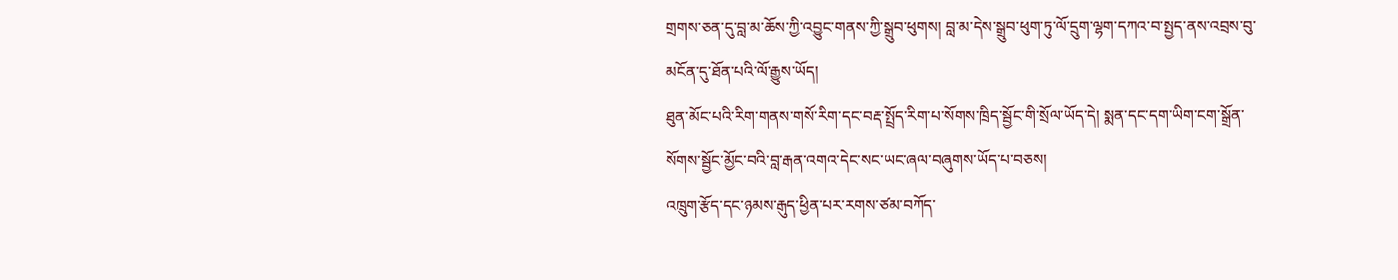གྲགས་ཅན་དུ་བླ་མ་ཆོས་ཀྱི་འབྱུང་གནས་ཀྱི་སྒྲུབ་ཕུགས། བླ་མ་དེས་སྒྲུབ་ཕུག་ཏུ་ལོ་དྲུག་ལྷག་དཀའ་བ་སྤྱད་ནས་འབྲས་བུ་མངོན་དུ་ཐོན་པའི་ལོ་རྒྱུས་ཡོད།
ཐུན་མོང་པའི་རིག་གནས་གསོ་རིག་དང་བརྡ་སྤྲོད་རིག་པ་སོགས་ཁྲིད་སྦྱོང་གི་སྲོལ་ཡོད་དེ། སྨན་དང་དག་ཡིག་ངག་སྒྲོན་སོགས་སྦྱོང་མྱོང་བའི་བླ་རྒན་འགའ་དེང་སང་ཡང་ཞལ་བཞུགས་ཡོད་པ་བཅས།
འཁྲུག་རྩོད་དང་ཉམས་རྒུད་ཕྱིན་པར་རགས་ཙམ་བཀོད་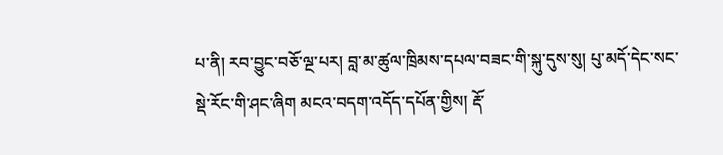པ་ནི། རབ་བྱུང་བཅོ་ལྔ་པར། བླ་མ་ཚུལ་ཁྲིམས་དཔལ་བཟང་གི་སྐུ་དུས་སུ། པུ་མདོ་དེང་སང་སྡེ་རོང་གི་ཤང་ཞིག མངའ་བདག་འདོད་དཔོན་གྱིས། རྡོ་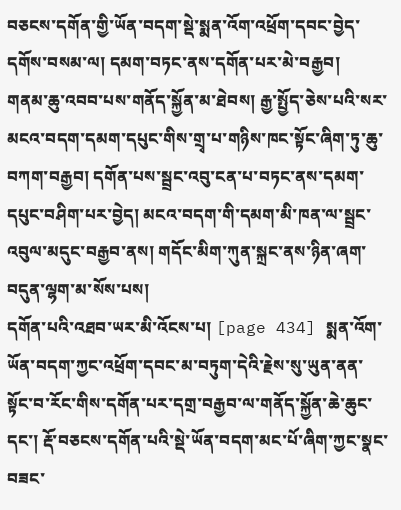བཅངས་དགོན་གྱི་ཡོན་བདག་སྡེ་སྨན་འོག་འཕྲོག་དབང་བྱེད་དགོས་བསམ་ལ། དམག་བཏང་ནས་དགོན་པར་མེ་བརྒྱབ།
གནམ་ཆུ་འབབ་པས་གནོད་སྐྱོན་མ་ཐེབས། རྒྱ་སྤྱོད་ཅེས་པའི་སར་མངའ་བདག་དམག་དཔུང་གིས་གྲྭ་པ་གཉིས་ཁང་སྟོང་ཞིག་ཏུ་ཆུ་བཀག་བརྒྱབ། དགོན་པས་སྦྲང་འབུ་ངན་པ་བཏང་ནས་དམག་དཔུང་བཤིག་པར་བྱེད། མངའ་བདག་གི་དམག་མི་ཁན་ལ་སྦྲང་འབུལ་མདུང་བརྒྱབ་ནས། གདོང་མིག་ཀུན་སྐྲང་ནས་ཉིན་ཞག་བདུན་ལྷག་མ་སོས་པས།
དགོན་པའི་འཐབ་ཡར་མི་འོངས་པ། [page 434] སྨན་འོག་ཡོན་བདག་ཀྱང་འཕྲོག་དབང་མ་བཏུག་དེའི་རྗེས་སུ་ཡུན་ནན་སྟོང་བ་རོང་གིས་དགོན་པར་དགྲ་བརྒྱབ་ལ་གནོད་སྐྱོན་ཆེ་ཆུང་དང་། རྡོ་བཅངས་དགོན་པའི་སྡེ་ཡོན་བདག་མང་པོ་ཞིག་ཀྱང་སྣང་བཟང་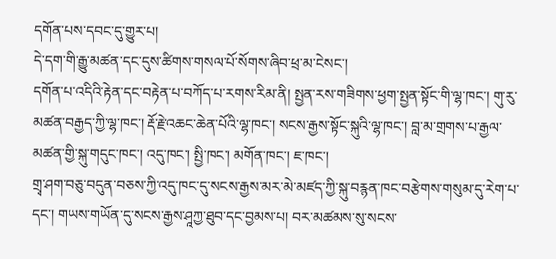དགོན་པས་དབང་དུ་གྱུར་པ།
དེ་དག་གི་རྒྱུ་མཚན་དང་དུས་ཚིགས་གསལ་པོ་སོགས་ཞིབ་ཕྲ་མ་ངེསང་།
དགོན་པ་འདིའི་རྟེན་དང་བརྟེན་པ་བཀོད་པ་རགས་རིམ་ནི། སྤྱན་རས་གཟིགས་ཕྱག་སྤྱན་སྟོང་གི་ལྷ་ཁང་། གུ་རུ་མཚན་བརྒྱད་ཀྱི་ལྷ་ཁང་། རྡོ་རྗེ་འཆང་ཆེན་པོའི་ལྷ་ཁང་། སངས་རྒྱས་སྟོང་སྐུའི་ལྷ་ཁང་། བླ་མ་གྲགས་པ་རྒྱལ་མཚན་གྱི་སྐུ་གདུང་ཁང་། འདུ་ཁང་། སྤྱི་ཁང་། མགོན་ཁང་། ཇ་ཁང་།
གྲྭ་ཤག་བཅུ་བདུན་བཅས་ཀྱི་འདུ་ཁང་དུ་སངས་རྒྱས་མར་མེ་མཛད་ཀྱི་སྐུ་བརྙན་ཁང་བརྩེགས་གསུམ་དུ་རེག་པ་དང་། གཡས་གཡོན་དུ་སངས་རྒྱས་ཤཱཀྱ་ཐུབ་དང་བྱམས་པ། བར་མཚམས་སུ་སངས་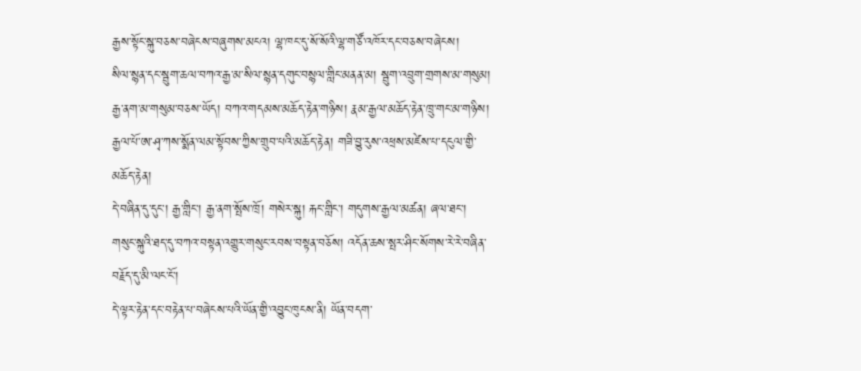རྒྱས་སྟོང་སྐུ་བཅས་བཞེངས་བཞུགས་མངའ། ལྷ་ཁང་དུ་སོ་སོའི་ལྷ་གཙོ་འཁོར་དང་བཅས་བཞེངས།
སིལ་སྙན་དང་སྦུག་ཆལ་བཀའ་རྒྱ་མ་སིལ་སྙན་དགུང་བསྙལ་གླིང་མནན་མ། སྦུག་འབྲུག་གྲགས་མ་གསུམ། རྒྱ་ནག་མ་གསུམ་བཅས་ཡོད། བཀའ་གདམས་མཆོད་རྟེན་གཉིས། རྣམ་རྒྱལ་མཆོད་རྟེན་ཁྲུ་གང་མ་གཉིས། རྒྱལ་པོ་ཨ་ཤྭ་ཀས་སྨོན་ལམ་སྟོབས་ཀྱིས་གྲུབ་པའི་མཆོད་རྟེན། གཟི་བྱུ་རུས་འཕྲས་མཛེས་པ་དངུལ་གྱི་མཆོད་རྟེན།
དེ་བཞིན་དུ་དུང་། རྒྱ་གླིང་། རྒྱ་ནག་སྤོས་ཁྲོ། གསེར་སྐུ། རྐང་གླིང་། གདུགས་རྒྱལ་མཚན། ཞལ་ཐང་། གསུང་སྐུའི་ཐད་དུ་བཀའ་བསྟན་འགྱུར་གསུང་རབས་བསྟན་བཅོས། འདོན་ཆས་སྤར་ཤིང་སོགས་རེ་རེ་བཞིན་བརྗོད་དུ་མི་ལང་ངོ་།
དེ་ལྟར་རྟེན་དང་བརྟེན་པ་བཞེངས་པའི་ཡོན་གྱི་འབྱུང་ཁུངས་ནི། ཡོན་བདག་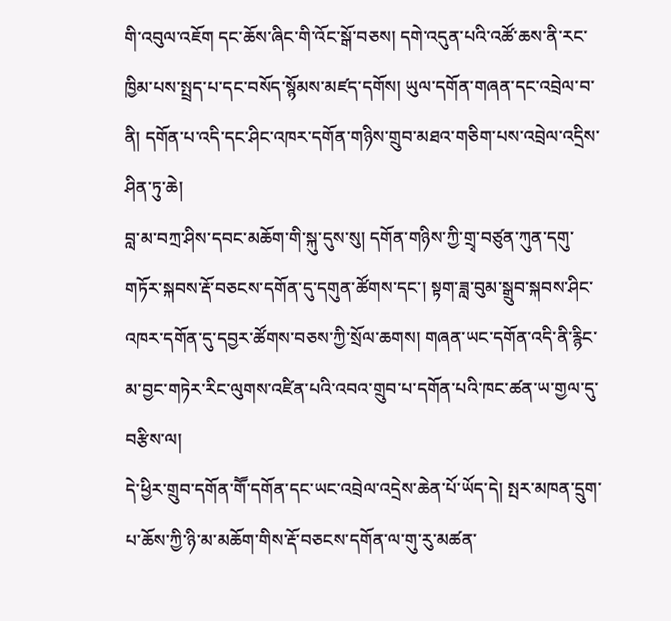གི་འབུལ་འཇོག དང་ཆོས་ཞིང་གི་འོང་སྒོ་བཅས། དགེ་འདུན་པའི་འཚོ་ཆས་ནི་རང་ཁྱིམ་པས་སྤྲད་པ་དང་བསོད་སྙོམས་མཛད་དགོས། ཡུལ་དགོན་གཞན་དང་འབྲེལ་བ་ནི། དགོན་པ་འདི་དང་ཤིང་འཁར་དགོན་གཉིས་གྲུབ་མཐའ་གཅིག་པས་འབྲེལ་འདྲིས་ཤིན་ཏུ་ཆེ།
བླ་མ་བཀྲ་ཤིས་དབང་མཆོག་གི་སྐུ་དུས་སུ། དགོན་གཉིས་ཀྱི་གྲྭ་བཙུན་ཀུན་དགུ་གཏོར་སྐབས་རྡོ་བཅངས་དགོན་དུ་དགུན་ཚོགས་དང་། སྟག་ཟླ་བུམ་སྒྲུབ་སྐབས་ཤིང་འཁར་དགོན་དུ་དབྱར་ཚོགས་བཅས་ཀྱི་སྲོལ་ཆགས། གཞན་ཡང་དགོན་འདི་ནི་རྙིང་མ་བྱང་གཏེར་རིང་ལུགས་འཛིན་པའི་འབའ་གྲུབ་པ་དགོན་པའི་ཁང་ཚན་ཡ་གྱལ་དུ་བརྩིས་ལ།
དེ་ཕྱིར་གྲུབ་དགོན་གཽ་དགོན་དང་ཡང་འབྲེལ་འདྲེས་ཆེན་པོ་ཡོད་དེ། སྤར་མཁན་དྲུག་པ་ཆོས་ཀྱི་ཉི་མ་མཆོག་གིས་རྡོ་བཅངས་དགོན་ལ་གུ་རུ་མཚན་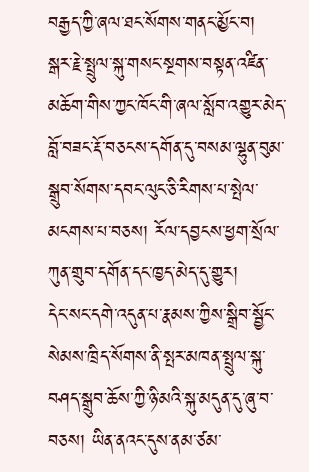བརྒྱད་ཀྱི་ཞལ་ཐང་སོགས་གནང་མྱོང་བ།
སྒར་རྗེ་སྤྲུལ་སྐུ་གསང་སྔགས་བསྟན་འཛིན་མཆོག་གིས་ཀྱང་ཁོང་གི་ཞལ་སློབ་འགྱུར་མེད་བློ་བཟང་རྡོ་བཅངས་དགོན་དུ་བསམ་ལྷུན་བུམ་སྒྲུབ་སོགས་དབང་ལུང་ཅི་རིགས་པ་སྤེལ་མངགས་པ་བཅས། རོལ་དབྱངས་ཕྱག་སྲོལ་ཀུན་གྲུབ་དགོན་དང་ཁྱད་མེད་དུ་གྱུར།
དེང་སང་དགེ་འདུན་པ་རྣམས་ཀྱིས་སྒྲིབ་སྦྱོང་སེམས་ཁྲིད་སོགས་ནི་སྤར་མཁན་སྤྲུལ་སྐུ་བཤད་སྒྲུབ་ཆོས་ཀྱི་ཉི་མའི་སྐུ་མདུན་དུ་ཞུ་བ་བཅས། ཡིན་ནའང་དུས་ནམ་ཙམ་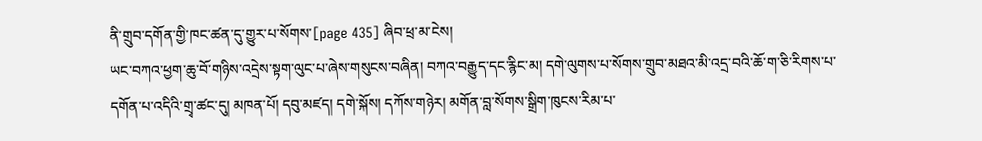ནི་གྲུབ་དགོན་གྱི་ཁང་ཚན་དུ་གྱུར་པ་སོགས་[page 435] ཞིབ་ཕྲ་མ་ངེས།
ཡང་བཀའ་ཕྱག་ཆུ་བོ་གཉིས་འདྲེས་སྟག་ལུང་པ་ཞེས་གསུངས་བཞིན། བཀའ་བརྒྱུད་དང་རྙིང་མ། དགེ་ལུགས་པ་སོགས་གྲུབ་མཐའ་མི་འདྲ་བའི་ཆོ་ག་ཅི་རིགས་པ་
དགོན་པ་འདིའི་གྲྭ་ཚང་དུ། མཁན་པོ། དབུ་མཛད། དགེ་སྐོས། དཀོས་གཉེར། མགོན་བླ་སོགས་སྒྲིག་ཁུངས་རིམ་པ་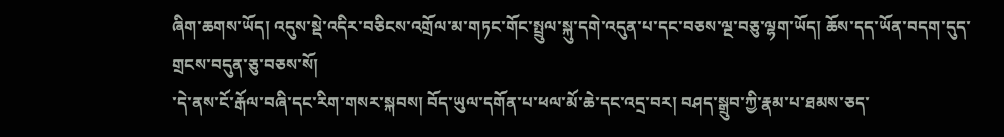ཞིག་ཆགས་ཡོད། འདུས་སྡེ་འདིར་བཅིངས་འགྲོལ་མ་གཏང་གོང་སྤྲུལ་སྐུ་དགེ་འདུན་པ་དང་བཅས་ལྔ་བཅུ་ལྷག་ཡོད། ཆོས་དད་ཡོན་བདག་དུད་གྲངས་བདུན་ཅུ་བཅས་སོ།
་དེ་ནས་ངོ་རྒོལ་བཞི་དང་རིག་གསར་སྐབས། བོད་ཡུལ་དགོན་པ་ཕལ་མོ་ཆེ་དང་འདྲ་བར། བཤད་སྒྲུབ་ཀྱི་རྣམ་པ་ཐམས་ཅད་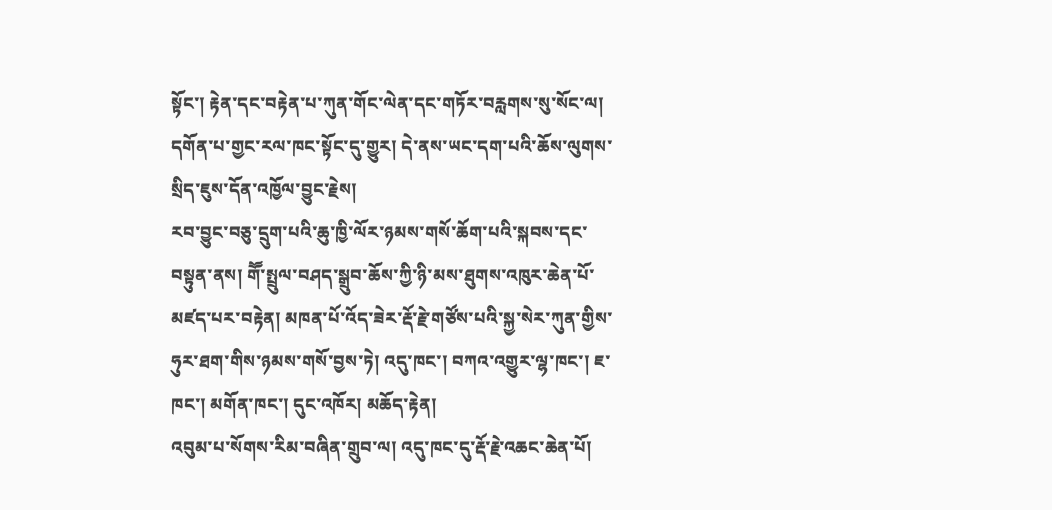སྟོང་། རྟེན་དང་བརྟེན་པ་ཀུན་གོང་ལེན་དང་གཏོར་བརླགས་སུ་སོང་ལ། དགོན་པ་གྱང་རལ་ཁང་སྟོང་དུ་གྱུར། དེ་ནས་ཡང་དག་པའི་ཆོས་ལུགས་སྲིད་ཇུས་དོན་འཁྱོལ་བྱུང་རྗེས།
རབ་བྱུང་བཅུ་དྲུག་པའི་ཆུ་ཁྱི་ལོར་ཉམས་གསོ་ཆོག་པའི་སྐབས་དང་བསྟུན་ནས། གཽ་སྤྲུལ་བཤད་སྒྲུབ་ཆོས་ཀྱི་ཉི་མས་ཐུགས་འཁུར་ཆེན་པོ་མཛད་པར་བརྟེན། མཁན་པོ་འོད་ཟེར་རྡོ་རྗེ་གཙོས་པའི་སྐྱ་སེར་ཀུན་གྱིས་ཧུར་ཐག་གིས་ཉམས་གསོ་བྱས་ཏེ། འདུ་ཁང་། བཀའ་འགྱུར་ལྷ་ཁང་། ཇ་ཁང་། མགོན་ཁང་། དུང་འཁོར། མཆོད་རྟེན།
འབུམ་པ་སོགས་རིམ་བཞིན་གྲུབ་ལ། འདུ་ཁང་དུ་རྡོ་རྗེ་འཆང་ཆེན་པོ།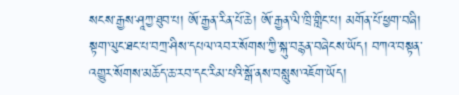སངས་རྒྱས་ཤཱཀྱ་ཐུབ་པ། ཨོ་རྒྱན་རིན་པོ་ཆེ། ཨོ་རྒྱན་ལི་ཁྲི་གླིང་པ། མགོན་པོ་ཕྱག་བཞི། སྟག་ལུང་ཐང་པ་བཀྲ་ཤིས་དཔལ་འབར་སོགས་ཀྱི་སྐུ་བརྙན་བཞེངས་ཡོད། བཀའ་བསྟན་འགྱུར་སོགས་མཆོད་ཆ་རབ་དང་རིམ་པའི་སྒོ་ནས་བསླུས་འཇོག་ཡོད།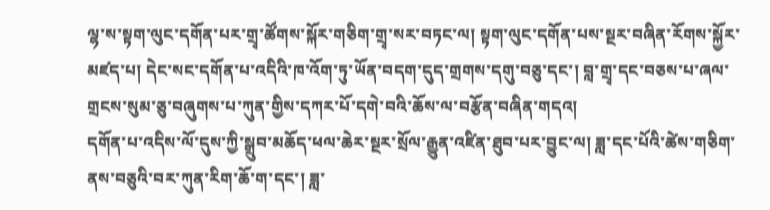ལྷ་ས་སྟག་ལུང་དགོན་པར་གྲྭ་ཚོགས་སྐོར་གཅིག་གྲྭ་སར་བཏང་ལ། སྟག་ལུང་དགོན་པས་སྔར་བཞིན་རོགས་སྐྱོར་མཛད་པ། དེང་སང་དགོན་པ་འདིའི་ཁ་འོག་ཏུ་ཡོན་བདག་དུད་གྲགས་དགུ་བཅུ་དང་། བླ་གྲྭ་དང་བཅས་པ་ཞལ་གྲངས་སུམ་ཅུ་བཞུགས་པ་ཀུན་གྱིས་དཀར་པོ་དགེ་བའི་ཆོས་ལ་བརྩོན་བཞིན་གདའ།
དགོན་པ་འདིས་ལོ་དུས་ཀྱི་སྒྲུབ་མཆོད་ཕལ་ཆེར་སྔར་སྲོལ་རྒྱུན་འཛིན་ཐུབ་པར་བྱུང་ལ། ཟླ་དང་པོའི་ཚེས་གཅིག་ནས་བཅུའི་བར་ཀུན་རིག་ཆོ་ག་དང་། ཟླ་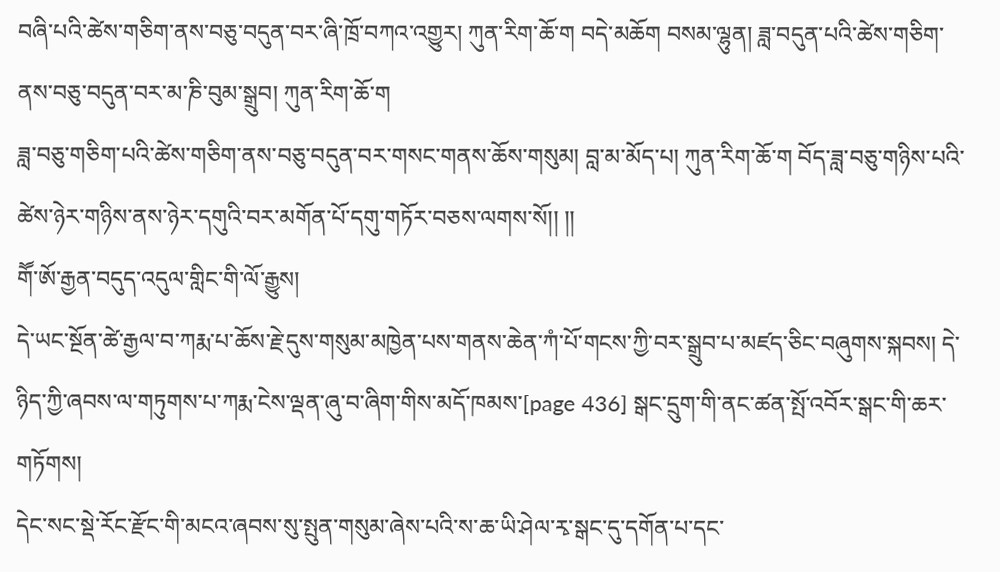བཞི་པའི་ཚེས་གཅིག་ནས་བཅུ་བདུན་བར་ཞི་ཁྲོ་བཀའ་འགྱུར། ཀུན་རིག་ཆོ་ག བདེ་མཆོག བསམ་ལྷུན། ཟླ་བདུན་པའི་ཚེས་གཅིག་ནས་བཅུ་བདུན་བར་མ་ཎི་བུམ་སྒྲུབ། ཀུན་རིག་ཆོ་ག
ཟླ་བཅུ་གཅིག་པའི་ཚེས་གཅིག་ནས་བཅུ་བདུན་བར་གསང་གནས་ཆོས་གསུམ། བླ་མ་མོད་པ། ཀུན་རིག་ཆོ་ག བོད་ཟླ་བཅུ་གཉིས་པའི་ཚེས་ཉེར་གཉིས་ནས་ཉེར་དགུའི་བར་མགོན་པོ་དགུ་གཏོར་བཅས་ལགས་སོ།། །།
གཽ་ཨོ་རྒྱན་བདུད་འདུལ་གླིང་གི་ལོ་རྒྱུས།
དེ་ཡང་སྔོན་ཚེ་རྒྱལ་བ་ཀརྨ་པ་ཆོས་རྗེ་དུས་གསུམ་མཁྱེན་པས་གནས་ཆེན་ཀཾ་པོ་གངས་ཀྱི་བར་སྒྲུབ་པ་མཛད་ཅིང་བཞུགས་སྐབས། དེ་ཉིད་ཀྱི་ཞབས་ལ་གཏུགས་པ་ཀརྨ་ངེས་ལྡན་ཞུ་བ་ཞིག་གིས་མདོ་ཁམས་[page 436] སྒང་དྲུག་གི་ནང་ཚན་སྤོ་འབོར་སྒང་གི་ཆར་གཏོགས།
དེང་སང་སྡེ་རོང་རྫོང་གི་མངའ་ཞབས་སུ་སྤུན་གསུམ་ཞེས་པའི་ས་ཆ་ཡི་ཤེལ་རྭ་སྒང་དུ་དགོན་པ་དང་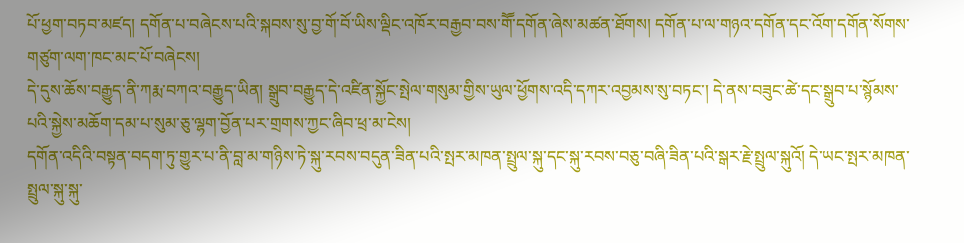པོ་ཕྱག་བཏབ་མཛད། དགོན་པ་བཞེངས་པའི་སྐབས་སུ་བྱ་གོ་བོ་ཡིས་ལྡིང་འཁོར་བརྒྱབ་བས་གཽ་དགོན་ཞེས་མཚན་ཐོགས། དགོན་པ་ལ་གཉའ་དགོན་དང་འོག་དགོན་སོགས་གཙུག་ལག་ཁང་མང་པོ་བཞེངས།
དེ་དུས་ཆོས་བརྒྱུད་ནི་ཀརྨ་བཀའ་བརྒྱུད་ཡིན། སྒྲུབ་བརྒྱུད་དེ་འཛིན་སྐྱོང་སྤེལ་གསུམ་གྱིས་ཡུལ་ཕྱོགས་འདི་དཀར་འབྱམས་སུ་བཏང་། དེ་ནས་བཟུང་ཚེ་དང་སྒྲུབ་པ་སྙོམས་པའི་སྐྱེས་མཆོག་དམ་པ་སུམ་ཅུ་ལྷག་བྱོན་པར་གྲགས་ཀྱང་ཞིབ་ཕྲ་མ་ངེས།
དགོན་འདིའི་བསྟན་བདག་ཏུ་གྱུར་པ་ནི་བླ་མ་གཉིས་ཏེ་སྐུ་རབས་བདུན་ཟིན་པའི་སྤར་མཁན་སྤྲུལ་སྐུ་དང་སྐུ་རབས་བཅུ་བཞི་ཟིན་པའི་སྒར་རྗེ་སྤྲུལ་སྐུའོ། དེ་ཡང་སྤར་མཁན་སྤྲུལ་སྐུ་སྐུ་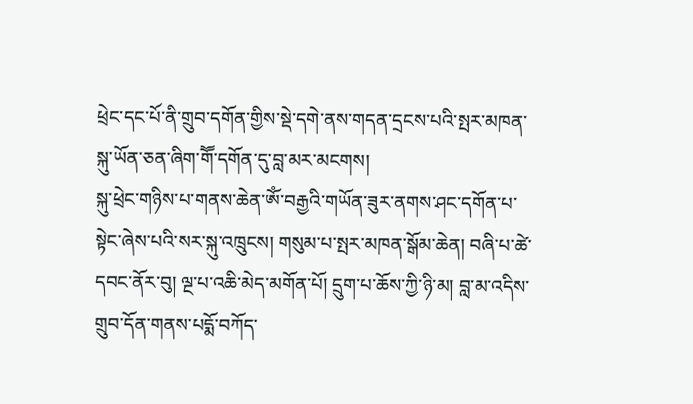ཕྲེང་དང་པོ་ནི་གྲུབ་དགོན་གྱིས་སྡེ་དགེ་ནས་གདན་དྲངས་པའི་སྤར་མཁན་སྐུ་ཡོན་ཅན་ཞིག་གཽ་དགོན་དུ་བླ་མར་མངགས།
སྐུ་ཕྲེང་གཉིས་པ་གནས་ཆེན་ཨོཾ་བརྒྱའི་གཡོན་ཟུར་ནགས་ཤང་དགོན་པ་སྟེང་ཞེས་པའི་སར་སྐུ་འཁྲུངས། གསུམ་པ་སྤར་མཁན་སྒོམ་ཆེན། བཞི་པ་ཚེ་དབང་ནོར་བུ། ལྔ་པ་འཆི་མེད་མགོན་པོ། དྲུག་པ་ཆོས་ཀྱི་ཉི་མ། བླ་མ་འདིས་གྲུབ་དོན་གནས་པདྨོ་བཀོད་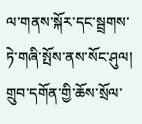ལ་གནས་སྐོར་དང་སྦྲགས་ཏེ་གཞི་སྤོས་ནས་སོང་ཤུལ།
གྲུབ་དགོན་གྱི་ཆོས་སྲོལ་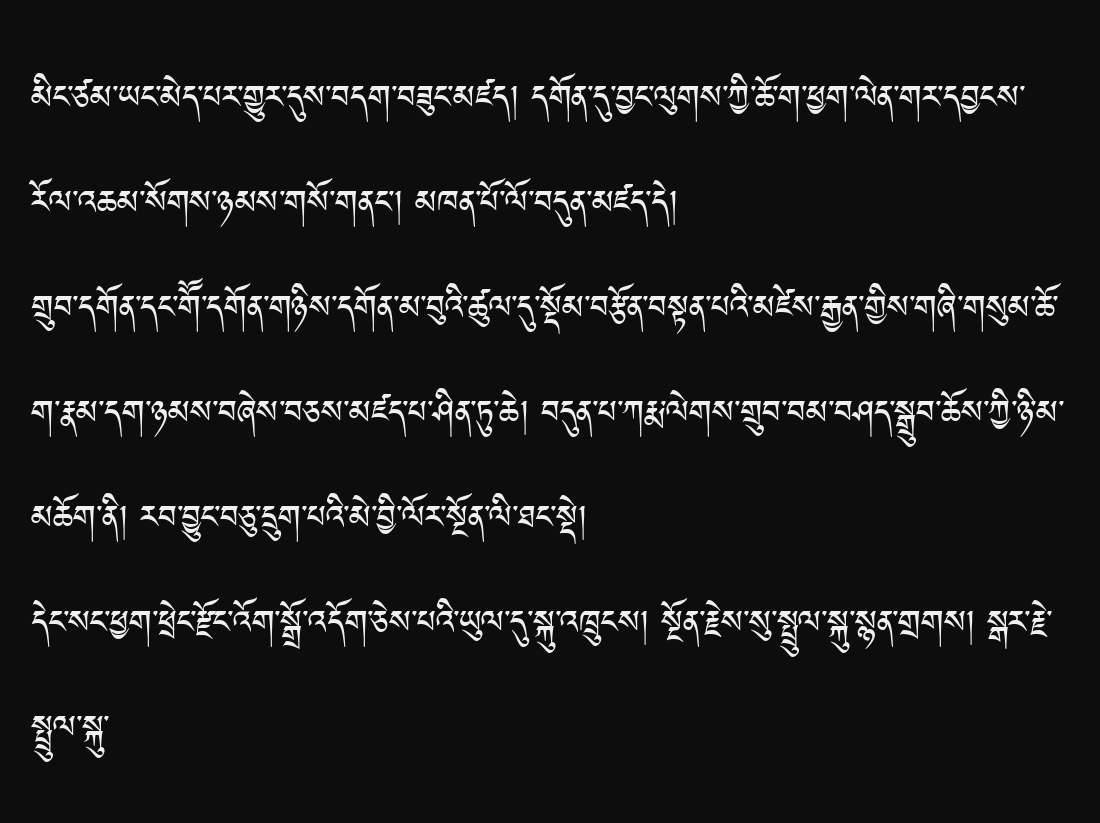མིང་ཙམ་ཡང་མེད་པར་གྱུར་དུས་བདག་བཟུང་མཛད། དགོན་དུ་བྱང་ལུགས་ཀྱི་ཆོ་ག་ཕྱག་ལེན་གར་དབྱངས་རོལ་འཆམ་སོགས་ཉམས་གསོ་གནང་། མཁན་པོ་ལོ་བདུན་མཛད་དེ།
གྲུབ་དགོན་དང་གཽ་དགོན་གཉིས་དགོན་མ་བུའི་ཚུལ་དུ་སྡོམ་བརྩོན་བསྟན་པའི་མཛེས་རྒྱན་གྱིས་གཞི་གསུམ་ཆོ་ག་རྣམ་དག་ཉམས་བཞེས་བཅས་མཛད་པ་ཤིན་ཏུ་ཆེ། བདུན་པ་ཀརྨ་ལེགས་གྲུབ་བམ་བཤད་སྒྲུབ་ཆོས་ཀྱི་ཉི་མ་མཆོག་ནི། རབ་བྱུང་བཅུ་དྲུག་པའི་མེ་བྱི་ལོར་སྔོན་ལི་ཐང་སྡེ།
དེང་སང་ཕྱག་ཕྲེང་རྫོང་འོག་སྒྲོ་འདོག་ཅེས་པའི་ཡུལ་དུ་སྐུ་འཁྲུངས། སྔོན་རྗེས་སུ་སྤྲུལ་སྐུ་སྙན་གྲགས། སྒར་རྗེ་སྤྲུལ་སྐུ་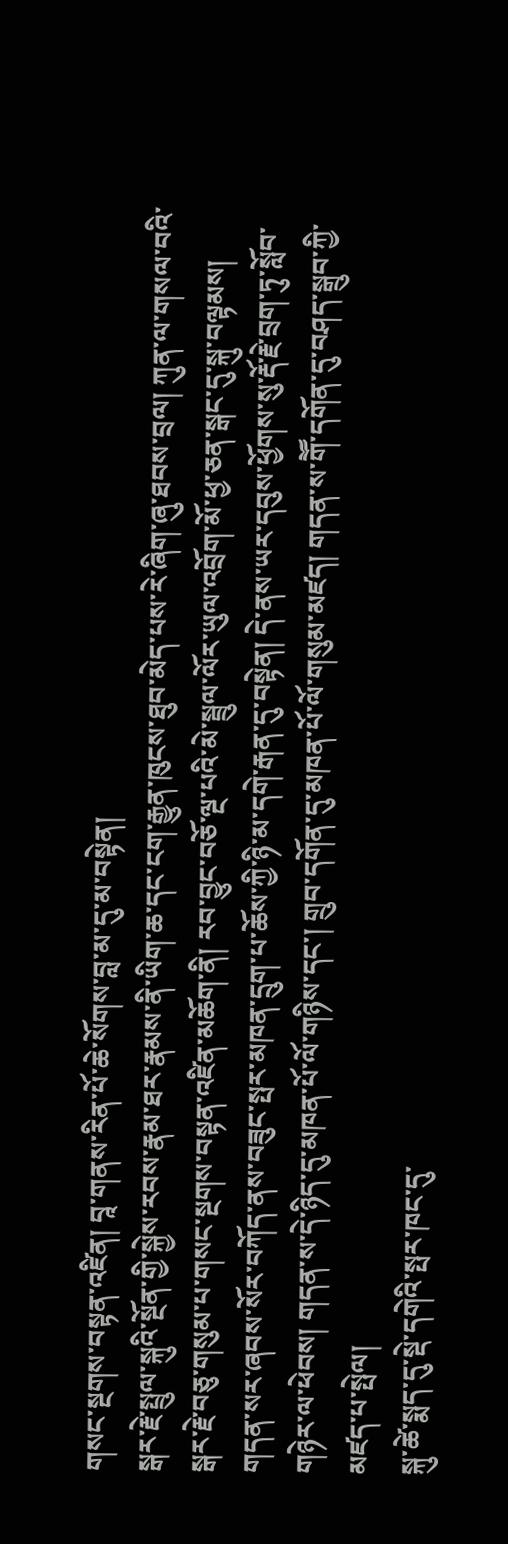གསང་སྔགས་བསྟན་འཛིན། བཱ་གནས་རིན་པོ་ཆེ་སོགས་བླ་མ་དུ་མ་བསྟེན།
སྒར་རྗེ་སྤྲུལ་སྐུའི་སྔོན་གྱི་སྐྱེས་རབས་རྣམ་ཐར་རྣམས་ནི་ཡིག་ཆ་དང་ངག་རྒྱུན་ཁུངས་ཐུབ་མེད་པས་རེ་ཞིག་ཞུ་ཐབས་བྲལ། ཀུན་ལ་གསལ་བའི་སྒར་རྗེ་བཅུ་གསུམ་པ་གསང་སྔགས་བསྟན་འཛིན་མཆོག་ནི། རབ་བྱུང་བཅོ་ལྔ་པའི་མེ་སྦྲུལ་ལོར་ཡུལ་འབྲོག་མོ་ཕྱ་ཅན་སྒང་དུ་སྐུ་བལྟམས།
གདན་སར་ཞབས་སོར་བཀོད་ནས་བཟུང་སྤར་མཁན་དྲུག་པ་ཆོས་ཀྱི་ཉི་མ་དགེ་རྒན་དུ་བསྟེན། དེ་ནས་ཡར་དབུས་ཕྱོགས་སུ་རྡོ་རྗེ་བྲག་ཏུ་སློབ་གཉེར་ལ་ཕེབས། གདན་ས་དེ་ཉིད་དུ་མཁན་པོ་ལོ་གཉིས་དང་། གྲུབ་དགོན་དུ་མཁན་པོ་ལོ་གསུམ་མཛད། གདན་ས་གཽ་དགོན་དུ་བཤད་སྒྲུབ་ཀྱི་མཛད་པ་སྤེལ།
སྐུ་ཚེ་སྨད་དུ་སྡེ་དགེའི་སྤར་ཁང་དུ་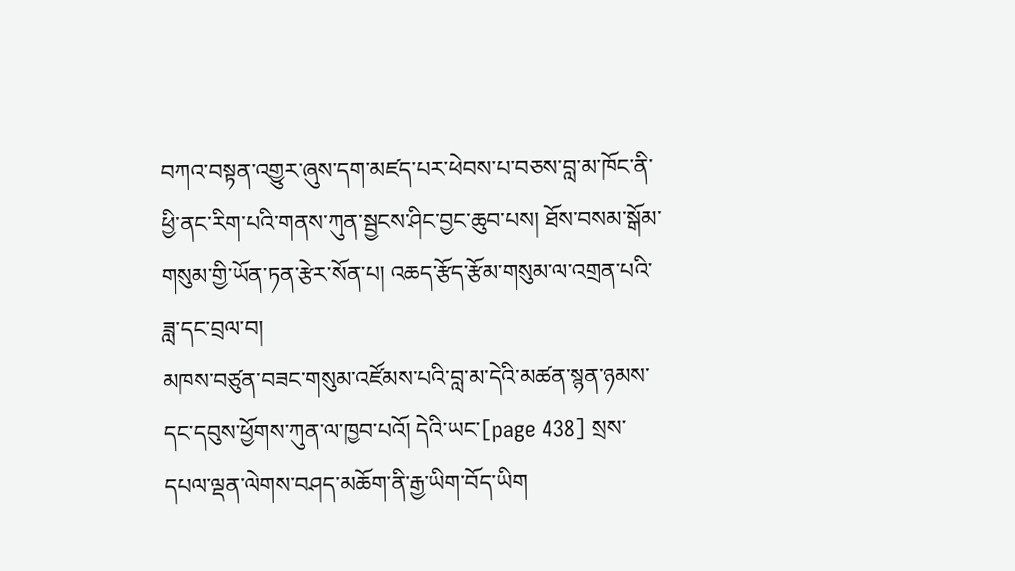བཀའ་བསྟན་འགྱུར་ཞུས་དག་མཛད་པར་ཕེབས་པ་བཅས་བླ་མ་ཁོང་ནི་ཕྱི་ནང་རིག་པའི་གནས་ཀུན་སྦྱངས་ཤིང་བྱང་ཆུབ་པས། ཐོས་བསམ་སྒོམ་གསུམ་གྱི་ཡོན་ཏན་རྩེར་སོན་པ། འཆད་རྩོད་རྩོམ་གསུམ་ལ་འགྲན་པའི་ཟླ་དང་བྲལ་བ།
མཁས་བཙུན་བཟང་གསུམ་འཛོམས་པའི་བླ་མ་དེའི་མཚན་སྙན་ཉམས་དང་དབུས་ཕྱོགས་ཀུན་ལ་ཁྱབ་པའོ། དེའི་ཡང་[page 438] སྲས་དཔལ་ལྡན་ལེགས་བཤད་མཆོག་ནི་རྒྱ་ཡིག་བོད་ཡིག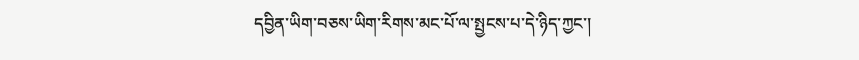དབྱིན་ཡིག་བཅས་ཡིག་རིགས་མང་པོ་ལ་སྤྱངས་པ་དེ་ཉིད་ཀྱང་།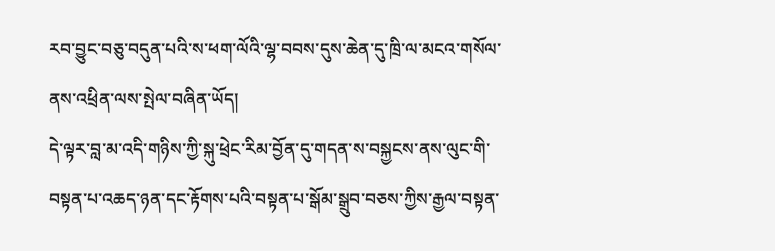རབ་བྱུང་བཅུ་བདུན་པའི་ས་ཕག་ལོའི་ལྷ་བབས་དུས་ཆེན་དུ་ཁྲི་ལ་མངའ་གསོལ་ནས་འཕྲིན་ལས་སྤེལ་བཞིན་ཡོད།
དེ་ལྟར་བླ་མ་འདི་གཉིས་ཀྱི་སྐུ་ཕྲེང་རིམ་བྱོན་དུ་གདན་ས་བསྐྱངས་ནས་ལུང་གི་བསྟན་པ་འཆད་ཉན་དང་རྟོགས་པའི་བསྟན་པ་སྒོམ་སྒྲུབ་བཅས་ཀྱིས་རྒྱལ་བསྟན་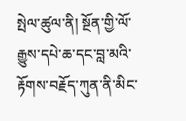སྤེལ་ཚུལ་ནི། སྔོན་གྱི་ལོ་རྒྱུས་དཔེ་ཆ་དང་བླ་མའི་རྟོགས་བརྗོད་ཀུན་ནི་མིང་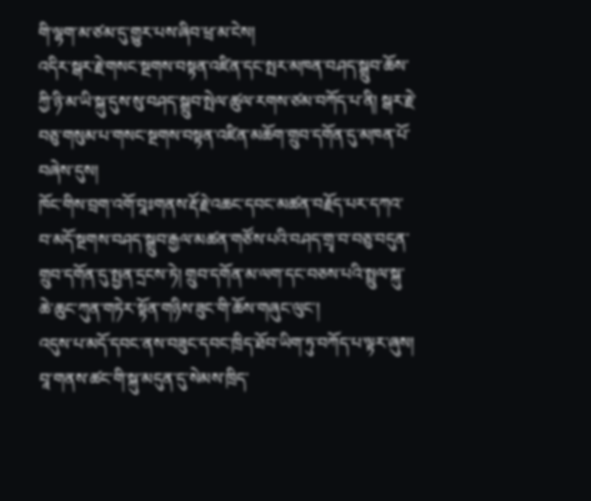གི་ལྷག་མ་ཙམ་དུ་གྱུར་པས་ཞིབ་ཕྲ་མ་ངེས།
འདིར་སྒར་རྗེ་གསང་སྔགས་བསྟན་འཛིན་དང་སྤར་མཁན་བཤད་སྒྲུབ་ཆོས་ཀྱི་ཉི་མ་ཡི་སྐུ་དུས་སུ་བཤད་སྒྲུབ་སྤེལ་ཚུལ་རགས་ཙམ་བཀོད་པ་ནི། སྒར་རྗེ་བཅུ་གསུམ་པ་གསང་སྔགས་བསྟན་འཛིན་མཆོག་གྲུབ་དགོན་དུ་མཁན་པོ་བཞེས་དུས།
ཁོང་གིས་བྲག་འགོ་བཱཿགནས་རྡོ་རྗེ་འཆང་དབང་མཚན་བརྗོད་པར་དཀའ་བ་མདོ་སྔགས་བཤད་སྒྲུབ་རྒྱལ་མཚན་གཙོས་པའི་བཤད་གྲྭ་བ་བཅུ་བདུན་གྲུབ་དགོན་དུ་སྤྱན་དྲངས་ཏེ། གྲུབ་དགོན་མ་ལག་དང་བཅས་པའི་སྤྲུལ་སྐུ་ཆེ་ཆུང་ཀུན་གཏེར་སྟོན་གཉིས་ཟུང་གི་ཆོས་གཞུང་ལུང་།
འདུས་པ་མདོ་དབང་ནས་བཟུང་དབང་ཁྲིད་ཐོབ་ཡིག་ཏུ་བཀོད་པ་ལྟར་ཞུས། བཱ་གནས་ཚང་གི་སྐུ་མདུན་དུ་སེམས་ཁྲིད་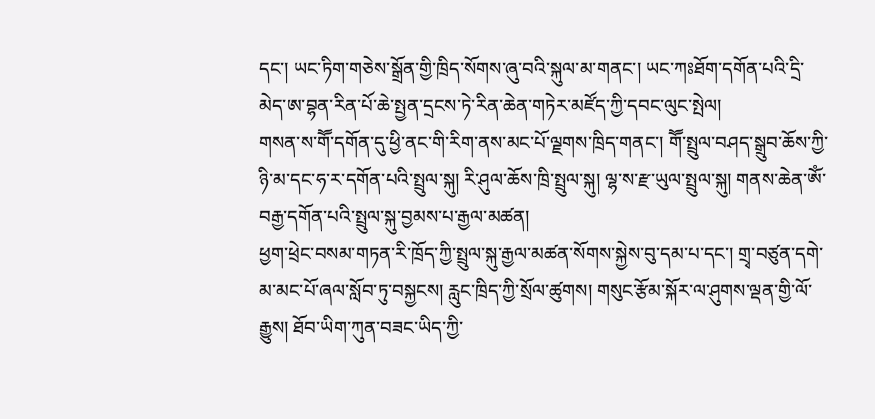དང་། ཡང་ཏིག་གཅེས་སྒྲོན་གྱི་ཁྲིད་སོགས་ཞུ་བའི་སྐུལ་མ་གནང་། ཡང་ཀཿཐོག་དགོན་པའི་དྲི་མེད་ཨ་བྷན་རིན་པོ་ཆེ་སྤྱན་དྲངས་ཏེ་རིན་ཆེན་གཏེར་མཛོད་ཀྱི་དབང་ལུང་སྤེལ།
གསན་ས་གཽ་དགོན་དུ་ཕྱི་ནང་གི་རིག་ནས་མང་པོ་ལྗགས་ཁྲིད་གནང་། གཽ་སྤྲུལ་བཤད་སྒྲུབ་ཆོས་ཀྱི་ཉི་མ་དང་ཧ་ར་དགོན་པའི་སྤྲུལ་སྐུ། རི་ཤུལ་ཆོས་ཁྲི་སྤྲུལ་སྐུ། ལྷ་ས་རྫ་ཡུལ་སྤྲུལ་སྐུ། གནས་ཆེན་ཨོཾ་བརྒྱ་དགོན་པའི་སྤྲུལ་སྐུ་བྱམས་པ་རྒྱལ་མཚན།
ཕྱག་ཕྲེང་བསམ་གཏན་རི་ཁྲོད་ཀྱི་སྤྲུལ་སྐུ་རྒྱལ་མཚན་སོགས་སྐྱེས་བུ་དམ་པ་དང་། གྲྭ་བཙུན་དགེ་མ་མང་པོ་ཞལ་སློབ་ཏུ་བསྐྱངས། རླུང་ཁྲིད་ཀྱི་སྲོལ་ཚུགས། གསུང་རྩོམ་སྐོར་ལ་ཤུགས་ལྡན་གྱི་ལོ་རྒྱུས། ཐོབ་ཡིག་ཀུན་བཟང་ཡིད་ཀྱི་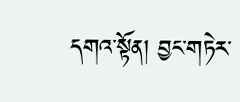དགའ་སྟོན། བྱང་གཏེར་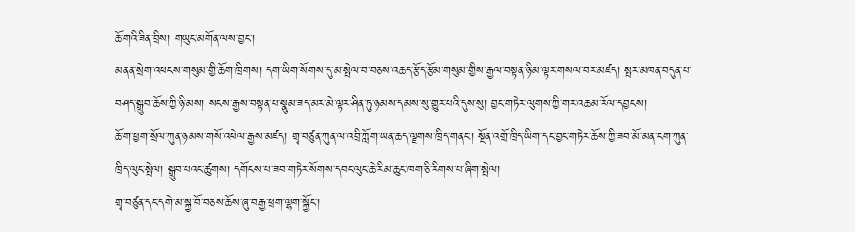ཆོ་གའི་ཟིན་བྲིས། གཡུང་མགོན་ལས་བྱང་།
མནན་སྲེག་འཕངས་གསུམ་གྱི་ཆོག་ཁྲིགས། དག་ཡིག་སོགས་དུ་མ་སྤེལ་བ་བཅས་འཆད་རྩོད་རྩོམ་གསུམ་གྱིས་རྒྱལ་བསྟན་ཉི་མ་ལྟར་གསལ་བར་མཛད། སྤར་མཁན་བདུན་པ་བཤད་སྒྲུབ་ཆོས་ཀྱི་ཉི་མས། སངས་རྒྱས་བསྟན་པ་སྣུམ་ཟད་མར་མེ་ལྟར་ཤིན་ཏུ་ཉམས་དམས་སུ་གྱུར་པའི་དུས་སུ། བྱང་གཏེར་ལུགས་ཀྱི་གར་འཆམ་རོལ་དབྱངས།
ཆོ་ག་ཕྱག་སྲོལ་ཀུན་ཉམས་གསོ་འཕེལ་རྒྱས་མཛད། གྲྭ་བཙུན་ཀུན་ལ་འབྲི་ཀློག་ཡན་ཆད་ལྗགས་ཁྲིད་གནང་། སྔོན་འགྲོ་ཁྲིད་ཡིག་དང་བྱང་གཏེར་ཆོས་ཀྱི་ཟབ་མོ་མན་ངག་ཀུན་ཁྲིད་ལུང་སྤེལ། སྒྲུབ་པའང་ཚུགས། དགོངས་པ་ཟབ་གཏེར་སོགས་དབང་ལུང་ཆེ་རིམ་ཆུང་ཁག་ཅི་རིགས་པ་ཞིག་སྤེལ།
གྲྭ་བཙུན་དང་དགེ་མ་སྐྱ་བོ་བཅས་ཆོས་ཞུ་བརྒྱ་ཕྲག་ལྷག་སྐྱོང་།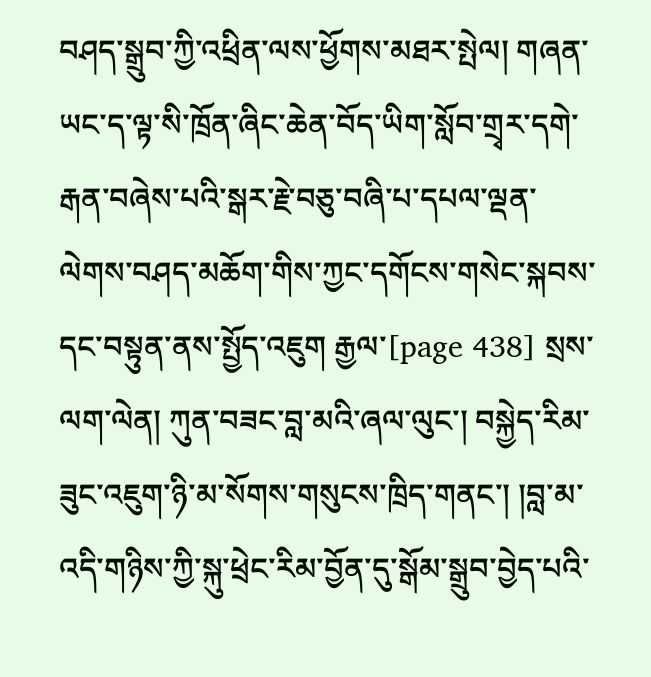བཤད་སྒྲུབ་ཀྱི་འཕྲིན་ལས་ཕྱོགས་མཐར་སྤེལ། གཞན་ཡང་ད་ལྟ་སི་ཁྲོན་ཞིང་ཆེན་བོད་ཡིག་སློབ་གྲྭར་དགེ་རྒན་བཞེས་པའི་སྒར་རྗེ་བཅུ་བཞི་པ་དཔལ་ལྡན་ལེགས་བཤད་མཆོག་གིས་ཀྱང་དགོངས་གསེང་སྐབས་དང་བསྟུན་ནས་སྤྱོད་འཇུག རྒྱལ་[page 438] སྲས་ལག་ལེན། ཀུན་བཟང་བླ་མའི་ཞལ་ལུང་། བསྐྱེད་རིམ་ཟུང་འཇུག་ཉི་མ་སོགས་གསུངས་ཁྲིད་གནང་། །བླ་མ་འདི་གཉིས་ཀྱི་སྐུ་ཕྲེང་རིམ་བྱོན་དུ་སྒོམ་སྒྲུབ་བྱེད་པའི་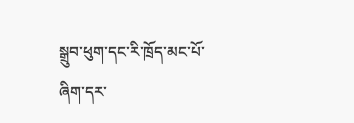སྒྲུབ་ཕུག་དང་རི་ཁྲོད་མང་པོ་ཞིག་དར་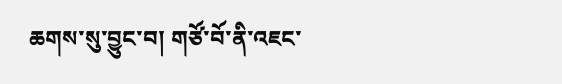ཆགས་སུ་བྱུང་བ། གཙོ་བོ་ནི་འཇང་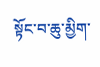སྟོང་བ་ཆུ་མྱིག་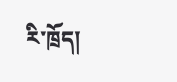རི་ཁྲོད།